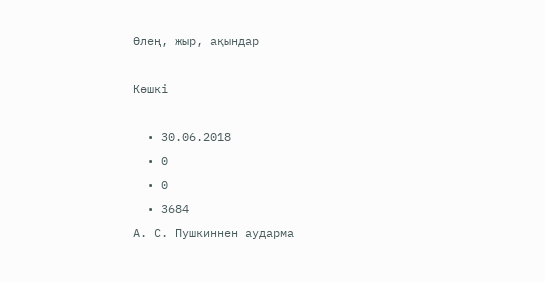Өлең, жыр, ақындар

Көшкі

  • 30.06.2018
  • 0
  • 0
  • 3684
А. С. Пушкиннен аударма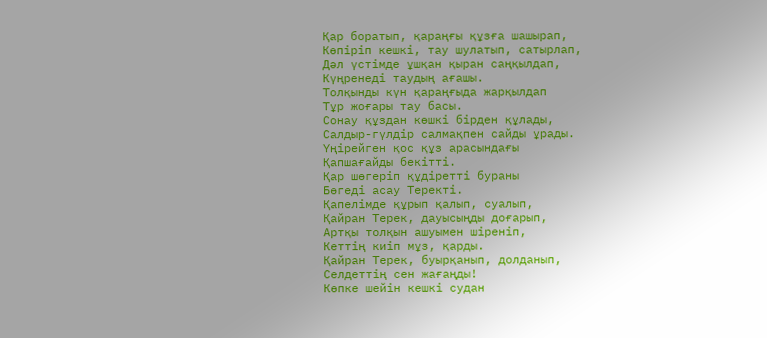Қар боратып, қараңғы құзға шашырап,
Көпіріп кешкі, тау шулатып, сатырлап,
Дәл үстімде ұшқан қыран саңқылдап,
Күңренеді таудың ағашы.
Толқынды күн қараңғыда жарқылдап
Тұр жоғары тау басы.
Сонау құздан көшкі бірден құлады,
Салдыр-гүлдір салмақпен сайды ұрады.
Үңірейген қос құз арасындағы
Қапшағайды бекітті.
Қар шөгеріп құдіретті бураны
Бөгеді асау Теректі.
Қапелімде құрып қалып, суалып,
Қайран Терек, дауысыңды доғарып,
Артқы толқын ашуымен шіреніп,
Кеттің киіп мұз, қарды.
Қайран Терек, буырқанып, долданып,
Селдеттің сен жағаңды!
Көпке шейін кешкі судан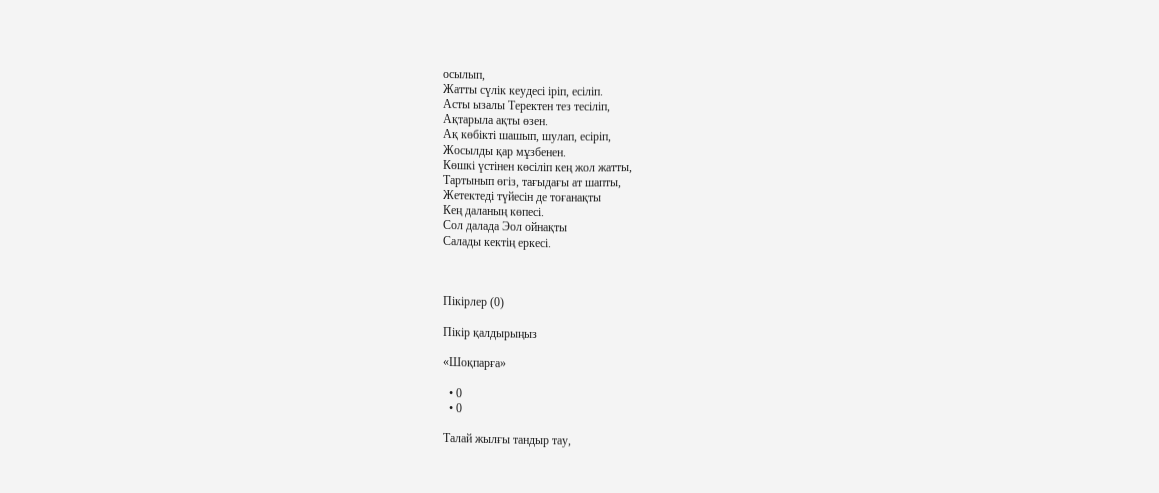осылып,
Жатты сүлік кеудесі іріп, есіліп.
Асты ызалы Теректен тез тесіліп,
Ақтарыла ақты өзен.
Ақ көбікті шашып, шулап, есіріп,
Жосылды қар мұзбенен.
Көшкі үстінен көсіліп кең жол жатты,
Тартынып өгіз, тағыдағы ат шапты,
Жетектеді түйесін де тоғанақты
Кең даланың көпесі.
Сол далада Эол ойнақты
Салады кектің еркесі.



Пікірлер (0)

Пікір қалдырыңыз

«Шоқпарға»

  • 0
  • 0

Талай жылғы тандыр тау,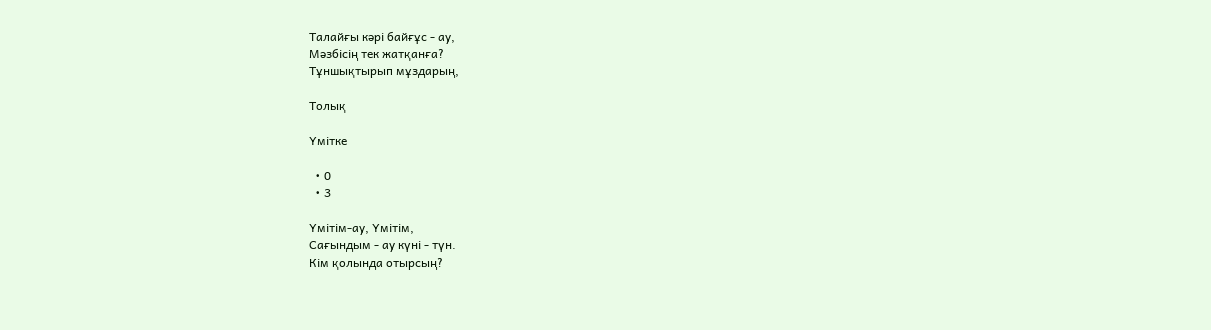Талайғы кәрі байғұс - ау,
Мәзбісің тек жатқанға?
Тұншықтырып мұздарың,

Толық

Үмітке

  • 0
  • 3

Үмітім-ау, Үмітім,
Сағындым - ау күні - түн.
Кім қолында отырсың?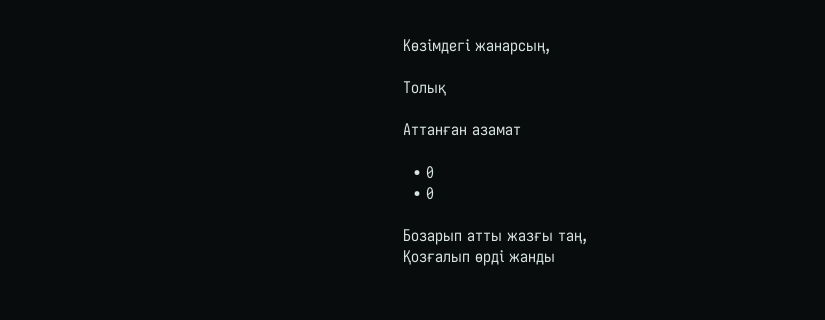Көзімдегі жанарсың,

Толық

Аттанған азамат

  • 0
  • 0

Бозарып атты жазғы таң,
Қозғалып өрді жанды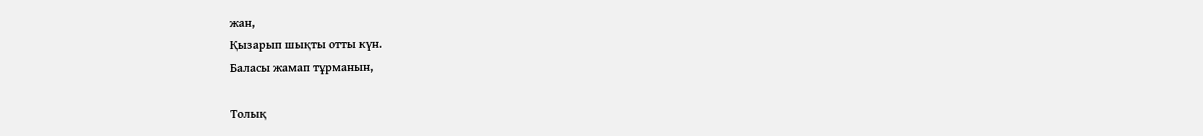жан,
Қызарып шықты отты күн.
Баласы жамап тұрманын,

Толық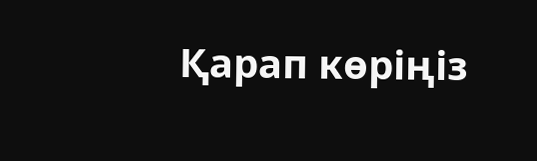Қарап көріңіз